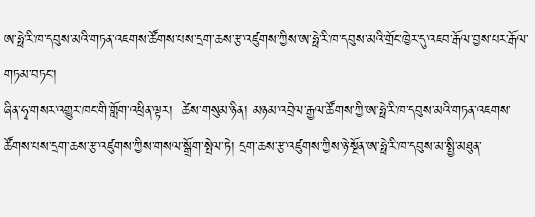ཨ་ཧྥེ་རི་ཁ་དབུས་མའི་གཏན་འཇགས་ཚོགས་པས་དྲག་ཆས་རྩ་འཛུགས་ཀྱིས་ཨ་ཧྥེ་རི་ཁ་དབུས་མའི་གྲོང་ཁྱེར་དུ་འཇབ་རྒོལ་བྱས་པར་རྒོལ་གཏམ་བཏང་།
ཞིན་ཧྭ་གསར་འགྱུར་ཁང་གི་གློག་འཕྲིན་ལྟར།  ཚེས་གསུམ་ཉིན། མཉམ་འབྲེལ་རྒྱལ་ཚོགས་ཀྱི་ཨ་ཧྥེ་རི་ཁ་དབུས་མའི་གཏན་འཇགས་ཚོགས་པས་དྲག་ཆས་རྩ་འཛུགས་ཀྱིས་གསལ་སྒྲོག་སྤེལ་ཏེ། དྲག་ཆས་རྩ་འཛུགས་ཀྱིས་ཉེ་སྔོན་ཨ་ཧྥེ་རི་ཁ་དབུས་མ་སྤྱི་མཐུན་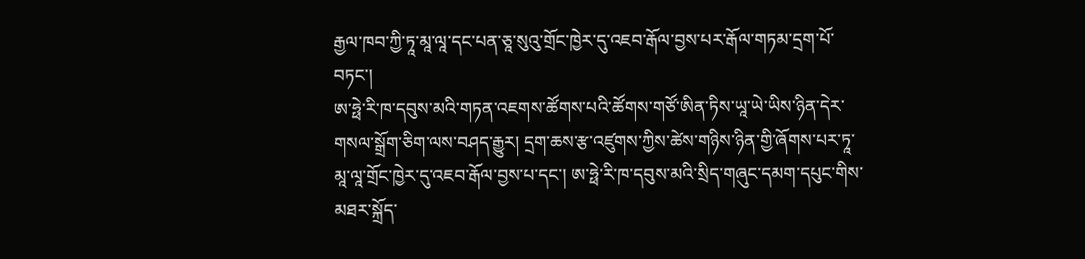རྒྱལ་ཁབ་ཀྱི་ཏཱ་མཱ་ལཱ་དང་པན་ཅཱ་སུའུ་གྲོང་ཁྱེར་དུ་འཇབ་རྒོལ་བྱས་པར་རྒོལ་གཏམ་དྲག་པོ་བཏང་།
ཨ་ཧྥེ་རི་ཁ་དབུས་མའི་གཏན་འཇགས་ཚོགས་པའི་ཚོགས་གཙོ་ཨིན་ཏིས་ཡཱ་ཡེ་ཡིས་ཉིན་དེར་གསལ་སྒྲོག་ཅིག་ལས་བཤད་རྒྱུར། དྲག་ཆས་རྩ་འཛུགས་ཀྱིས་ཚེས་གཉིས་ཉིན་གྱི་ཞོགས་པར་ཏཱ་མཱ་ལཱ་གྲོང་ཁྱེར་དུ་འཇབ་རྒོལ་བྱས་པ་དང་། ཨ་ཧྥེ་རི་ཁ་དབུས་མའི་སྲིད་གཞུང་དམག་དཔུང་གིས་མཐར་སྐྲོད་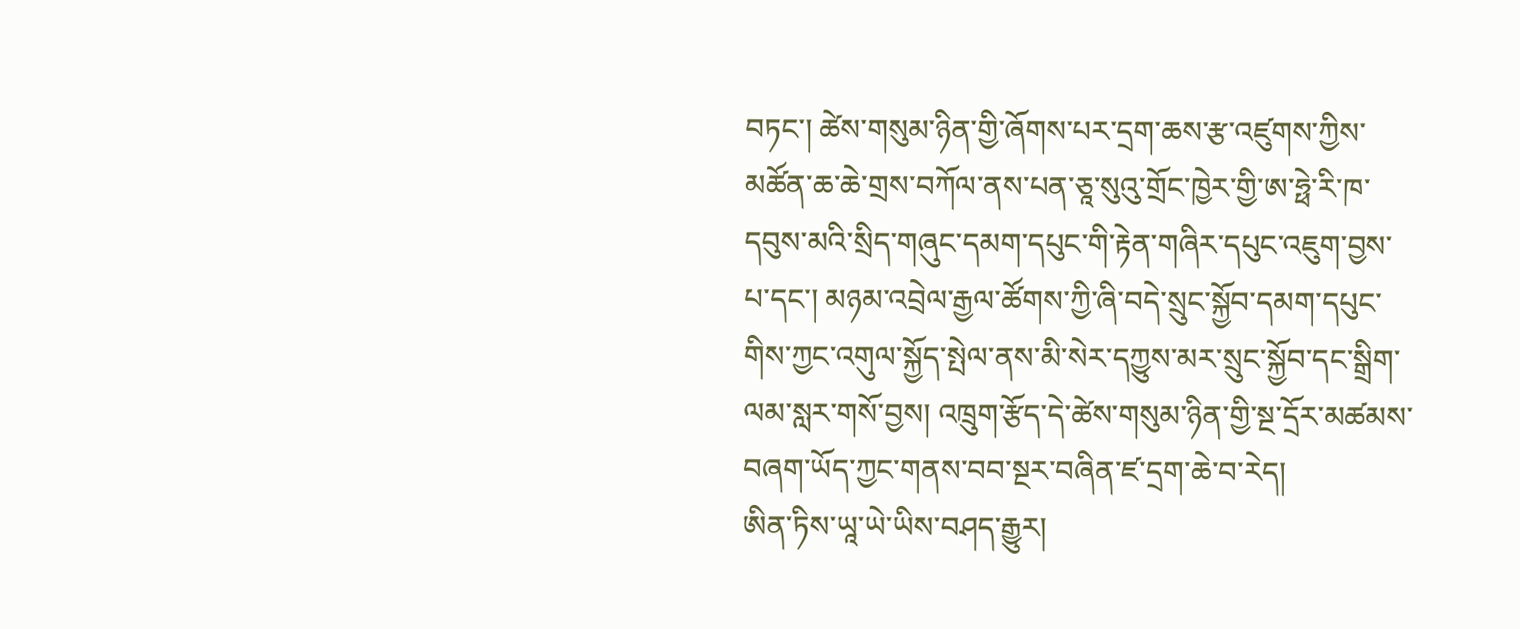བཏང་། ཚེས་གསུམ་ཉིན་གྱི་ཞོགས་པར་དྲག་ཆས་རྩ་འཛུགས་ཀྱིས་མཚོན་ཆ་ཆེ་གྲས་བཀོལ་ནས་པན་ཅཱ་སུའུ་གྲོང་ཁྱེར་གྱི་ཨ་ཧྥེ་རི་ཁ་དབུས་མའི་སྲིད་གཞུང་དམག་དཔུང་གི་རྟེན་གཞིར་དཔུང་འཇུག་བྱས་པ་དང་། མཉམ་འབྲེལ་རྒྱལ་ཚོགས་ཀྱི་ཞི་བདེ་སྲུང་སྐྱོབ་དམག་དཔུང་གིས་ཀྱང་འགུལ་སྐྱོད་སྤེལ་ནས་མི་སེར་དཀྱུས་མར་སྲུང་སྐྱོབ་དང་སྒྲིག་ལམ་སླར་གསོ་བྱས། འཁྲུག་རྩོད་དེ་ཚེས་གསུམ་ཉིན་གྱི་སྔ་དྲོར་མཚམས་བཞག་ཡོད་ཀྱང་གནས་བབ་སྔར་བཞིན་ཛ་དྲག་ཆེ་བ་རེད།
ཨིན་ཏིས་ཡཱ་ཡེ་ཡིས་བཤད་རྒྱུར།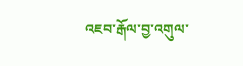འཇབ་རྒོལ་བྱ་འགུལ་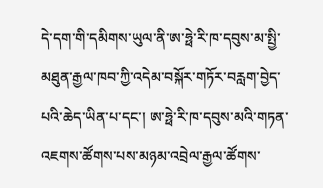དེ་དག་གི་དམིགས་ཡུལ་ནི་ཨ་ཧྥེ་རི་ཁ་དབུས་མ་སྤྱི་མཐུན་རྒྱལ་ཁབ་ཀྱི་འདེམ་བསྐོར་གཏོར་བརླག་བྱེད་པའི་ཆེད་ཡིན་པ་དང་། ཨ་ཧྥེ་རི་ཁ་དབུས་མའི་གཏན་འཇགས་ཚོགས་པས་མཉམ་འབྲེལ་རྒྱལ་ཚོགས་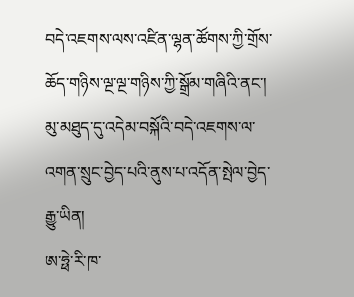བདེ་འཇགས་ལས་འཛིན་ལྷན་ཚོགས་ཀྱི་གྲོས་ཆོད་གཉིས་ལྔ་ལྔ་གཉིས་ཀྱི་སྒྲོམ་གཞིའི་ནང་། མུ་མཐུད་དུ་འདེམ་བསྐོའི་བདེ་འཇགས་ལ་འགན་སྲུང་བྱེད་པའི་ནུས་པ་འདོན་སྤེལ་བྱེད་རྒྱུ་ཡིན།
ཨ་ཧྥེ་རི་ཁ་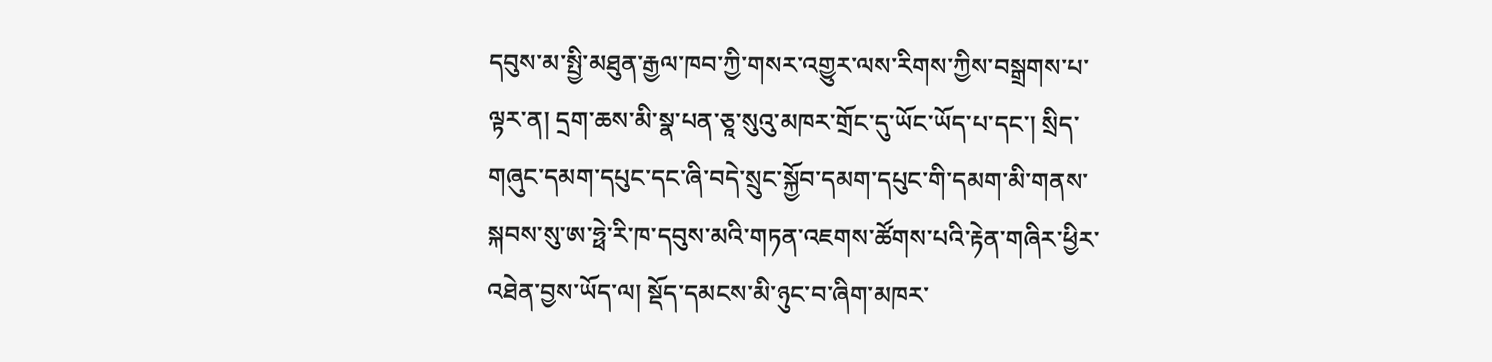དབུས་མ་སྤྱི་མཐུན་རྒྱལ་ཁབ་ཀྱི་གསར་འགྱུར་ལས་རིགས་ཀྱིས་བསྒྲགས་པ་ལྟར་ན། དྲག་ཆས་མི་སྣ་པན་ཅཱ་སུའུ་མཁར་གྲོང་དུ་ཡོང་ཡོད་པ་དང་། སྲིད་གཞུང་དམག་དཔུང་དང་ཞི་བདེ་སྲུང་སྐྱོབ་དམག་དཔུང་གི་དམག་མི་གནས་སྐབས་སུ་ཨ་ཧྥེ་རི་ཁ་དབུས་མའི་གཏན་འཇགས་ཚོགས་པའི་རྟེན་གཞིར་ཕྱིར་འཐེན་བྱས་ཡོད་ལ། སྡོད་དམངས་མི་ཉུང་བ་ཞིག་མཁར་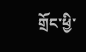གྲོང་ཕྱི་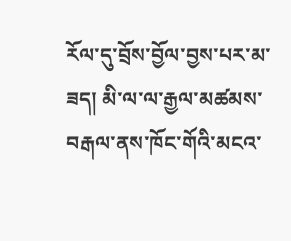རོལ་དུ་བྲོས་བྱོལ་བྱས་པར་མ་ཟད། མི་ལ་ལ་རྒྱལ་མཚམས་བརྒལ་ནས་ཁོང་གོའི་མངའ་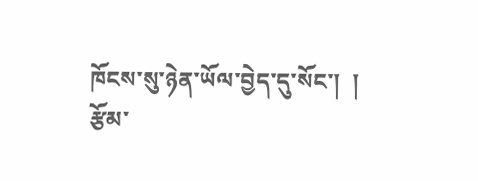ཁོངས་སུ་ཉེན་ཡོལ་བྱེད་དུ་སོང་།  །
རྩོམ་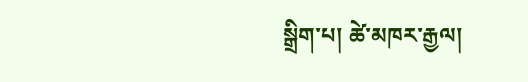སྒྲིག་པ། ཚེ་མཁར་རྒྱལ།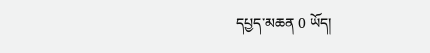དཔྱད་མཆན 0 ཡོད།